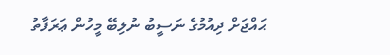ޙައްޖަށް ދިއުމުގެ ނަސީބު ނުލިބޭ މީހުން ޢަރަފާތު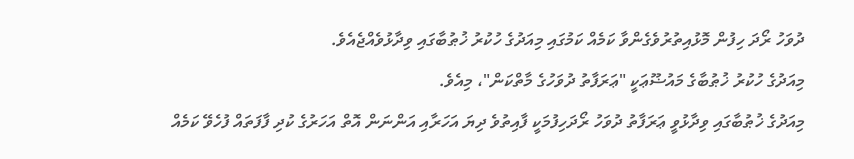ދުވަހު ރޯދަ ހިފުން މޮޅުއިތުރުވެގެންވާ ކަމެއް ކަމުގައި މިއަދުގެ ހުކުރު ޚުޠުބާގައި ވިދާޅުވެއްޖެއެވެ.
މިއަދުގެ ހުކުރު ޚުޠުބާގެ މައުޟޫޢަކީ "ޢަރަފާތު ދުވަހުގެ މާތްކަން"، މިއެވެ.
މިއަދުގެ ޚުޠުބާގައި ވިދާޅުވީ ޢަރަފާތު ދުވަހު ރޯދަހިފުމަކީ ފާއިތުވެ ދިޔަ އަހަރާއި އަންނަން އޮތް އަހަރުގެ ކުދި ފާފަތައް ފުހެވޭ ކަމެއް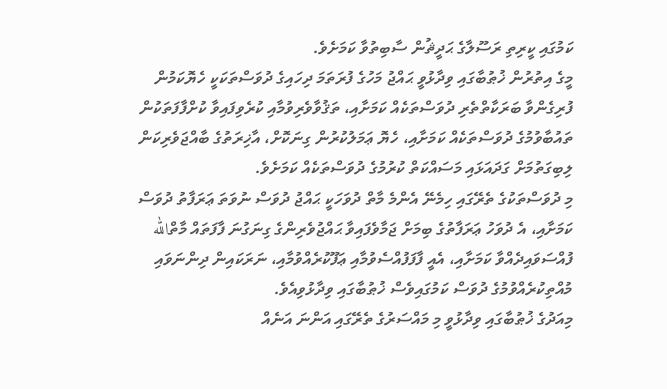ކަމުގައި ކީރިތި ރަސޫލާގެ ޙަދީޘުން ސާބިތުވާ ކަމަށެވެ.
މީގެ އިތުރުން ޚުޠުބާގައި ވިދާޅުވީ ޙައްޖު މަހުގެ ފުރަތަމަ ދިހައިގެ ދުވަސްތަކަކީ ހެޔޮކަމުން ފުރިގެންވާ ބަރަކާތްތެރި ދުވަސްތަކެއް ކަމަށާއި، ތަޤުވާވެރިވުމާއި ކުރެވިފައިވާ ކުށްފާފަތަކުން ތައުބާވުމުގެ ދުވަސްތަކެއް ކަމަށާއި، ހެޔޮ ޢަމަލުކުރުން ގިނަކޮށް، އާޚިރަތުގެ ބާއްޖަވެރިކަން ލިބިގަތުމަށް ގަދައަޅައި މަސައްކަތް ކުރުމުގެ ދުވަސްތަކެއް ކަމަށެވެ.
މި ދުވަސްތަކުގެ ތެރޭގައި ހިމެނޭ އެންމެ މާތް ދުވަހަކީ ޙައްޖު ދުވަސް ނުވަތަ ޢަރަފާތު ދުވަސް ކަމަށާއި، އެ ދުވަހު ޢަރަފާތުގެ ބިމަށް ޖަމާވެފައިވާ ޙައްޖުވެރިންގެ ގިނަގުނަ ފާފަތައް މާތްالله ފުއްސަވައިދެއްވާ ކަމަށާއި، އެއީ ފާފަފުއްސެވުމާއި ޢަފޫކުރެއްވުމާއި، ނަރަކައިން ދިންނަވައި މުއްތިކުރެއްވުމުގެ ދުވަސް ކަމުގައިވެސް ޚުޠުބާގައި ވިދާޅުވިއެވެ.
މިއަދުގެ ޚުޠުބާގައި ވިދާޅުވީ މި މައްސަރުގެ ތެރޭގައި އަންނަ އަނެއް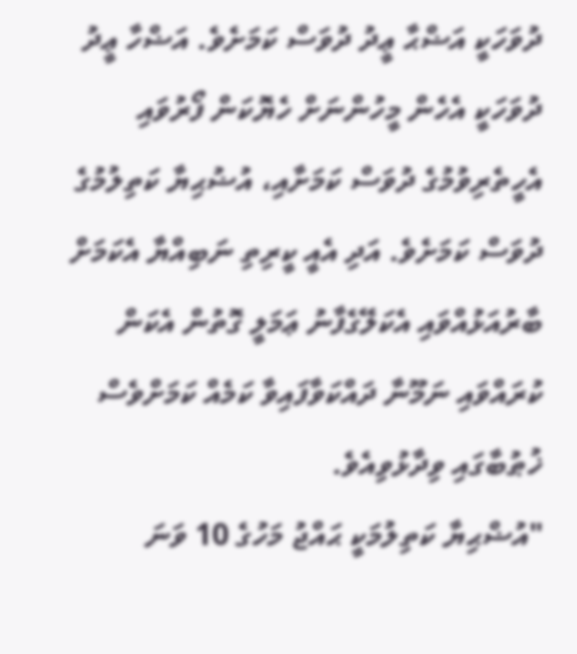ދުވަހަކީ އަޟްޙާ ޢީދު ދުވަސް ކަމަށެވެ. އަޟްހާ ޢީދު ދުވަހަކީ އެހެން މީހުންނަށް ހެޔޮކަން ފޯރުވައި އެހީތެރިވުމުގެ ދުވަސް ކަމަށާއި، އުޟުޙިޔާ ކަތިލުމުގެ ދުވަސް ކަމަށެވެ. އަދި އެއީ ކީރިތި ނަބިއްޔާ އެކަމަށް ބާރުއަޅުއްވައި އެކަލޭގެފާނު ޢަމަލީ ގޮތުން އެކަން ކުރައްވައި ނަމޫނާ ދައްކަވާފައިވާ ކަމެއް ކަމަށްވެސް ޚުޠުބާގައި ވިދާޅުވިއެވެ.
"އުޟްޙިޔާ ކަތިލުމަކީ ޙައްޖު މަހުގެ 10 ވަނަ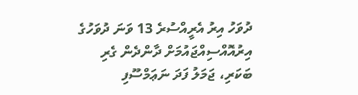ދުވަހު އިރު އެރީއްސުރެ 13 ވަނަ ދުވަހުގެ އިރުއޮއްސިއްޖައުމަށް ދާންދެން ގެރި ބަކަރި، ޖަމަލު ފަދަ ނަޢަމްސޫފި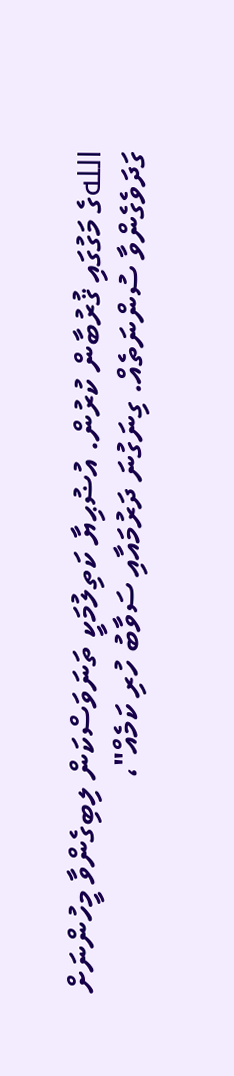اللهގެ މަގުގައި ޤުރުބާން ކުރުން. އުޟުޙިޔާ ކަތިލުމަކީ ތަނަވަސްކަން ލިބިގެންވާ މީހުންނަށް ގަދަވެގެންވާ ސުންނަތެއް. ގިނަގުނަ ދަރުމައާއި ސަވާބު ހުރި ކަމެއް"،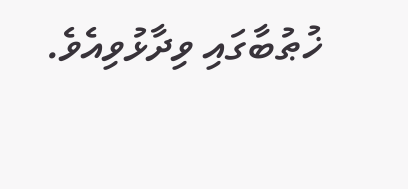ޚުޠުބާގައި ވިދާޅުވިއެވެ.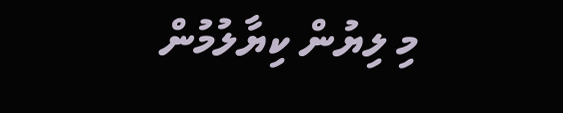މި ލިޔުން ކިޔާލުމުން